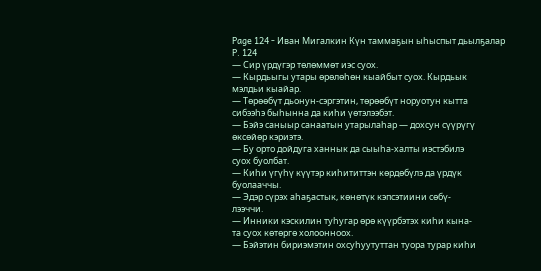Page 124 - Иван Мигалкин Күн таммаҕын ыһыспыт дьылҕалар
P. 124
— Сир үрдүгэр төлөммөт иэс суох.
— Кырдьыгы утары өрөлөһөн кыайбыт суох. Кырдьык
мэлдьи кыайар.
— Төрөөбүт дьонун-сэргэтин, төрөөбүт норуотун кытта
сибээһэ быһынна да киһи үөтэлээбэт.
— Бэйэ саныыр санаатын утарылаһар — дохсун сүүрүгү
өксөйөр кэриэтэ.
— Бу орто дойдуга ханнык да сыыһа-халты иэстэбилэ
суох буолбат.
— Киһи үгүһү күүтэр киһититтэн көрдөбүлэ да үрдүк
буолааччы.
— Эдэр сүрэх аһаҕастык, көнөтүк кэпсэтиини сөбү-
лээччи.
— Инники кэскилин туһугар өрө күүрбэтэх киһи кына-
та суох көтөргө холоонноох.
— Бэйэтин бириэмэтин охсуһуутуттан туора турар киһи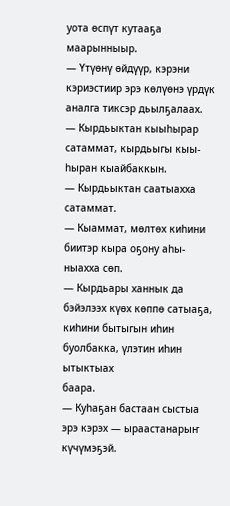уота өспүт кутааҕа маарынныыр.
— Үтүөнү өйдүүр, кэрэни кэриэстиир эрэ көлүөнэ үрдүк
аналга тиксэр дьылҕалаах.
— Кырдьыктан кыыһырар сатаммат, кырдьыгы кыы-
һыран кыайбаккын.
— Кырдьыктан саатыахха сатаммат.
— Кыаммат, мөлтөх киһини биитэр кыра оҕону аһы-
ныахха сөп.
— Кырдьары ханнык да бэйэлээх күөх көппө сатыаҕа,
киһини бытыгын иһин буолбакка, үлэтин иһин ытыктыах
баара.
— Куһаҕан бастаан сыстыа эрэ кэрэх — ыраастанарыҥ
күчүмэҕэй.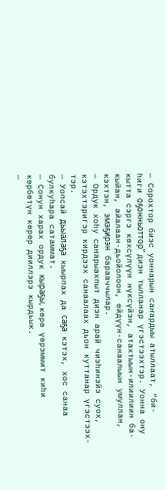— Сорохтор биэс уоннарын саҥардыы атыллаат, “би-
һиги оҕонньоттор” диэн тылланар үгэстээхтэр. Уонна ону
кытта сэргэ көхсүлүүн нүксүйэн, атахтыын-илиилиин ба-
кыйан, айалаан-дьойолоон, өйдүүн-санаалыын умуллан,
кэхтэн, эмэҕирэн барааччылар.
— Ордук хоһу саҥарыахпыт диэн арай чиэһинэйэ суох,
кэтэхтэригэр кирдээх санаалаах дьон куттанар үгэстээх-
тэр.
— Уопсай дьыалаҕа кыырпах да саҕа кэтэх, хос санаа
булкуһара сатаммат.
— Сонун харах ордук кыраҕы, көрө үөрэммит киһи
көрбөтүн көрөр дииллэрэ кырдьык.
—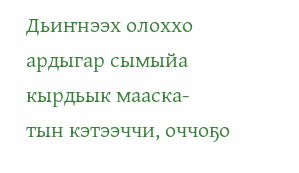Дьиҥнээх олоххо ардыгар сымыйа кырдьык мааска-
тын кэтээччи, оччоҕо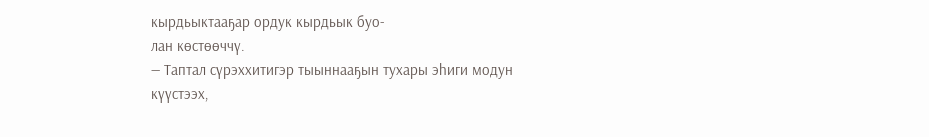кырдьыктааҕар ордук кырдьык буо-
лан көстөөччү.
— Таптал сүрэххитигэр тыыннааҕын тухары эһиги модун
күүстээх,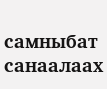самныбат санаалаах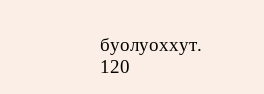буолуоххут.
120